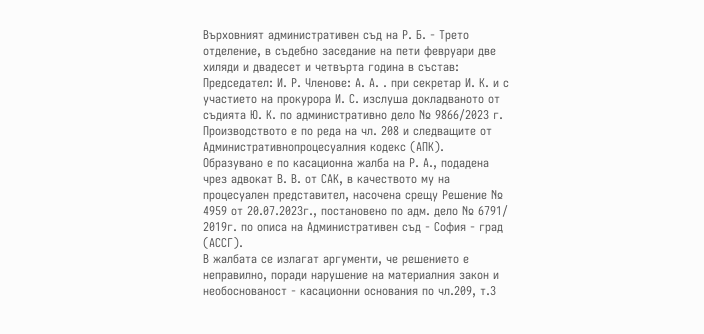Върховният административен съд на Р. Б. - Трето отделение, в съдебно заседание на пети февруари две хиляди и двадесет и четвърта година в състав: Председател: И. Р. Членове: А. А. . при секретар И. К. и с участието на прокурора И. С. изслуша докладваното от съдията Ю. К. по административно дело № 9866/2023 г.
Производството е по реда на чл. 208 и следващите от Административнопроцесуалния кодекс (АПК).
Образувано е по касационна жалба на Р. А., подадена чрез адвокат В. В. от САК, в качеството му на процесуален представител, насочена срещу Решение № 4959 от 20.07.2023г., постановено по адм. дело № 6791/ 2019г. по описа на Административен съд - София - град (АССГ).
В жалбата се излагат аргументи, че решението е неправилно, поради нарушение на материалния закон и необоснованост - касационни основания по чл.209, т.3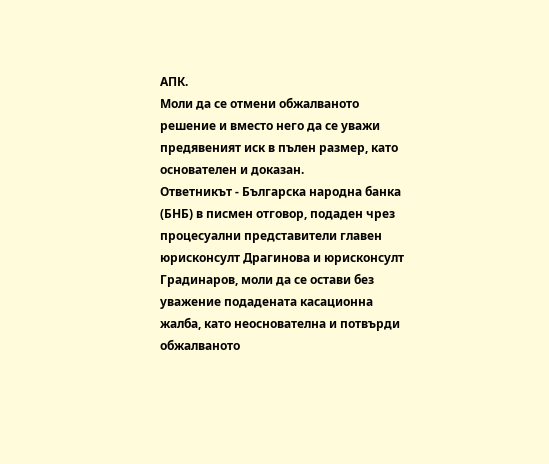АПК.
Моли да се отмени обжалваното решение и вместо него да се уважи предявеният иск в пълен размер, като основателен и доказан.
Ответникът - Българска народна банка (БНБ) в писмен отговор, подаден чрез процесуални представители главен юрисконсулт Драгинова и юрисконсулт Градинаров, моли да се остави без уважение подадената касационна жалба, като неоснователна и потвърди обжалваното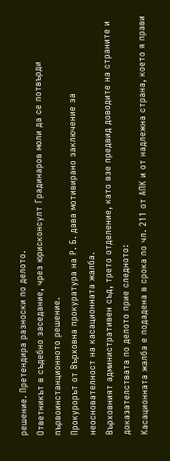решение. Претендира разноски по делото.
Ответникът в съдебно заседание, чрез юрисконсулт Градинаров моли да се потвърди първоинстанционното решение.
Прокурорът от Върховна прокуратура на Р. Б. дава мотивирано заключение за неоснователност на касационната жалба.
Върховният административен съд, трето отделение, като взе предвид доводите на страните и доказателствата по делото прие следното:
Касационната жалба е подадена в срока по чл. 211 от АПК и от надлежна страна, което я прави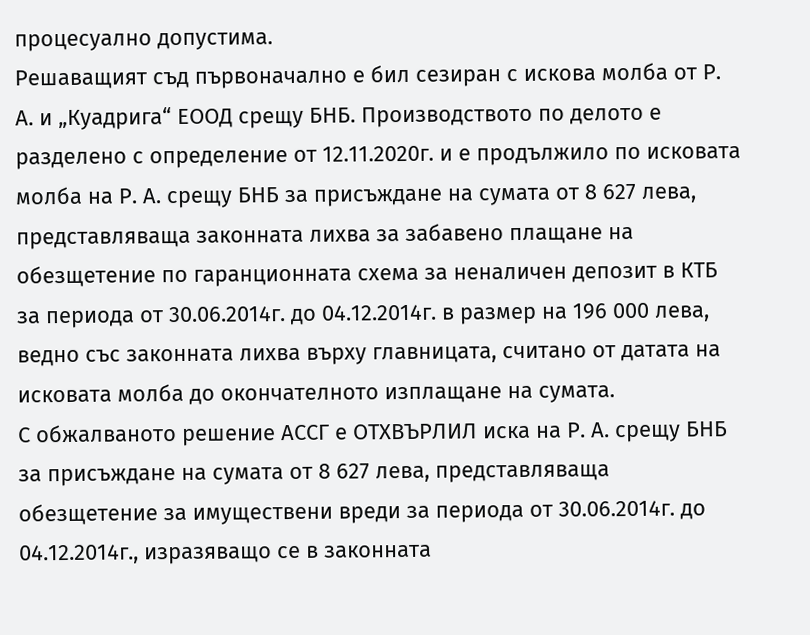процесуално допустима.
Решаващият съд първоначално е бил сезиран с искова молба от Р. А. и „Куадрига“ ЕООД срещу БНБ. Производството по делото е разделено с определение от 12.11.2020г. и е продължило по исковата молба на Р. А. срещу БНБ за присъждане на сумата от 8 627 лева, представляваща законната лихва за забавено плащане на обезщетение по гаранционната схема за неналичен депозит в КТБ за периода от 30.06.2014г. до 04.12.2014г. в размер на 196 000 лева, ведно със законната лихва върху главницата, считано от датата на исковата молба до окончателното изплащане на сумата.
С обжалваното решение АССГ е ОТХВЪРЛИЛ иска на Р. А. срещу БНБ за присъждане на сумата от 8 627 лева, представляваща обезщетение за имуществени вреди за периода от 30.06.2014г. до 04.12.2014г., изразяващо се в законната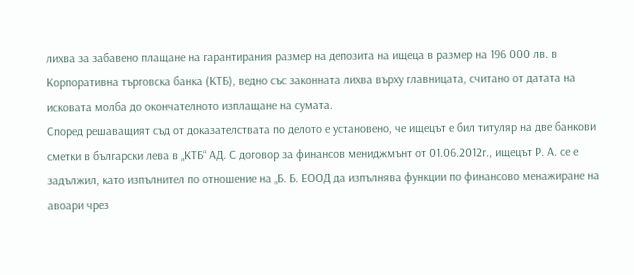лихва за забавено плащане на гарантирания размер на депозита на ищеца в размер на 196 000 лв. в Корпоративна търговска банка (КТБ), ведно със законната лихва върху главницата, считано от датата на исковата молба до окончателното изплащане на сумата.
Според решаващият съд от доказателствата по делото е установено, че ищецът е бил титуляр на две банкови сметки в български лева в „КТБ“ АД. С договор за финансов мениджмънт от 01.06.2012г., ищецът Р. А. се е задължил, като изпълнител по отношение на „Б. Б. ЕООД да изпълнява функции по финансово менажиране на авоари чрез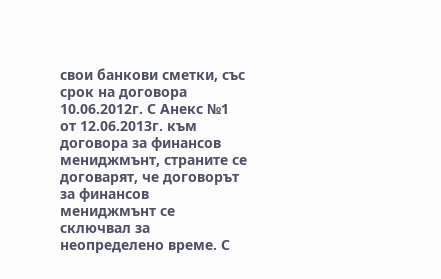свои банкови сметки, със срок на договора 10.06.2012г. С Анекс №1 от 12.06.2013г. към договора за финансов мениджмънт, страните се договарят, че договорът за финансов мениджмънт се сключвал за неопределено време. С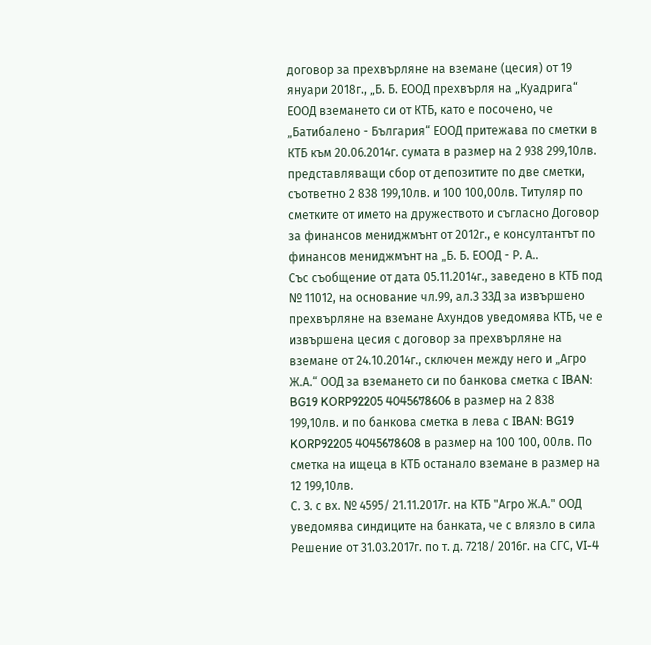договор за прехвърляне на вземане (цесия) от 19 януари 2018г., „Б. Б. ЕООД прехвърля на „Куадрига“ ЕООД вземането си от КТБ, като е посочено, че „Батибалено - България“ ЕООД притежава по сметки в КТБ към 20.06.2014г. сумата в размер на 2 938 299,10лв. представляващи сбор от депозитите по две сметки, съответно 2 838 199,10лв. и 100 100,00лв. Титуляр по сметките от името на дружеството и съгласно Договор за финансов мениджмънт от 2012г., е консултантът по финансов мениджмънт на „Б. Б. ЕООД - Р. А..
Със съобщение от дата 05.11.2014г., заведено в КТБ под № 11012, на основание чл.99, ал.З ЗЗД за извършено прехвърляне на вземане Ахундов уведомява КТБ, че е извършена цесия с договор за прехвърляне на вземане от 24.10.2014г., сключен между него и „Агро Ж.А.“ ООД за вземането си по банкова сметка с IBAN: BG19 KORP92205 4045678606 в размер на 2 838 199,10лв. и по банкова сметка в лева с IBAN: BG19 KORP92205 4045678608 в размер на 100 100, 00лв. По сметка на ищеца в КТБ останало вземане в размер на 12 199,10лв.
С. З. с вх. № 4595/ 21.11.2017г. на КТБ "Агро Ж.А." ООД уведомява синдиците на банката, че с влязло в сила Решение от 31.03.2017г. по т. д. 7218/ 2016г. на СГС, VI-4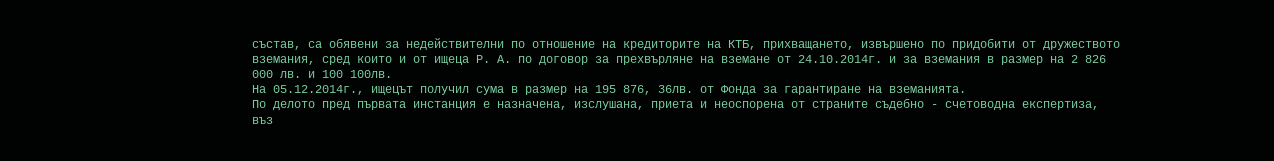състав, са обявени за недействителни по отношение на кредиторите на КТБ, прихващането, извършено по придобити от дружеството вземания, сред които и от ищеца Р. А. по договор за прехвърляне на вземане от 24.10.2014г. и за вземания в размер на 2 826 000 лв. и 100 100лв.
На 05.12.2014г., ищецът получил сума в размер на 195 876, 36лв. от Фонда за гарантиране на вземанията.
По делото пред първата инстанция е назначена, изслушана, приета и неоспорена от страните съдебно - счетоводна експертиза, въз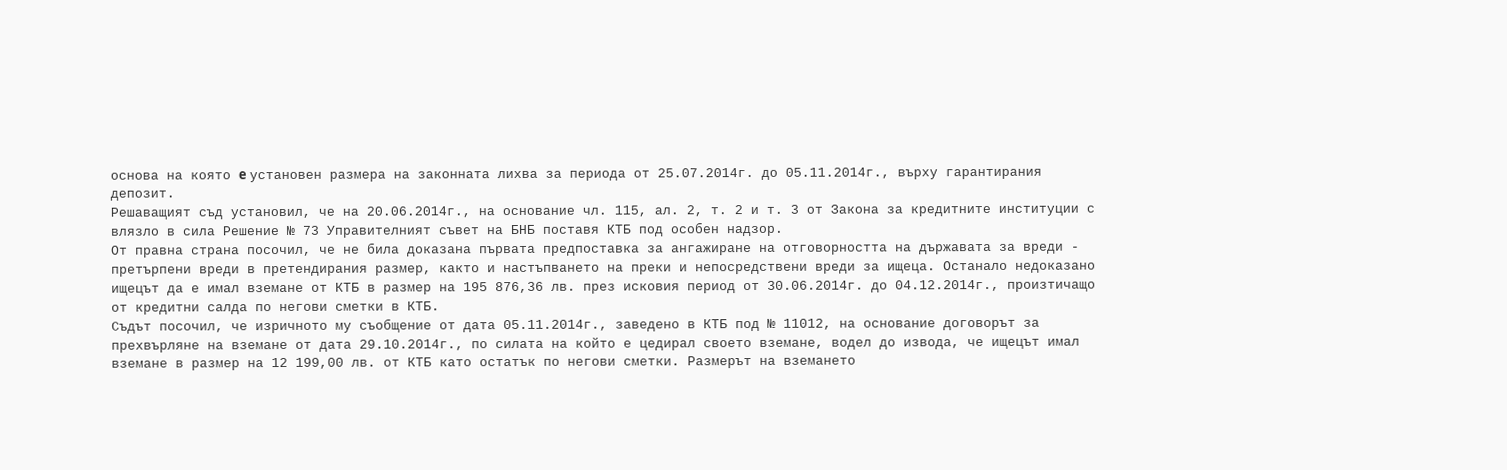основа на която e установен размера на законната лихва за периода от 25.07.2014г. до 05.11.2014г., върху гарантирания депозит.
Решаващият съд установил, че на 20.06.2014г., на основание чл. 115, ал. 2, т. 2 и т. 3 от Закона за кредитните институции с влязло в сила Решение № 73 Управителният съвет на БНБ поставя КТБ под особен надзор.
От правна страна посочил, че не била доказана първата предпоставка за ангажиране на отговорността на държавата за вреди - претърпени вреди в претендирания размер, както и настъпването на преки и непосредствени вреди за ищеца. Останало недоказано ищецът да е имал вземане от КТБ в размер на 195 876,36 лв. през исковия период от 30.06.2014г. до 04.12.2014г., произтичащо от кредитни салда по негови сметки в КТБ.
Съдът посочил, че изричното му съобщение от дата 05.11.2014г., заведено в КТБ под № 11012, на основание договорът за прехвърляне на вземане от дата 29.10.2014г., по силата на който е цедирал своето вземане, водел до извода, че ищецът имал вземане в размер на 12 199,00 лв. от КТБ като остатък по негови сметки. Размерът на вземането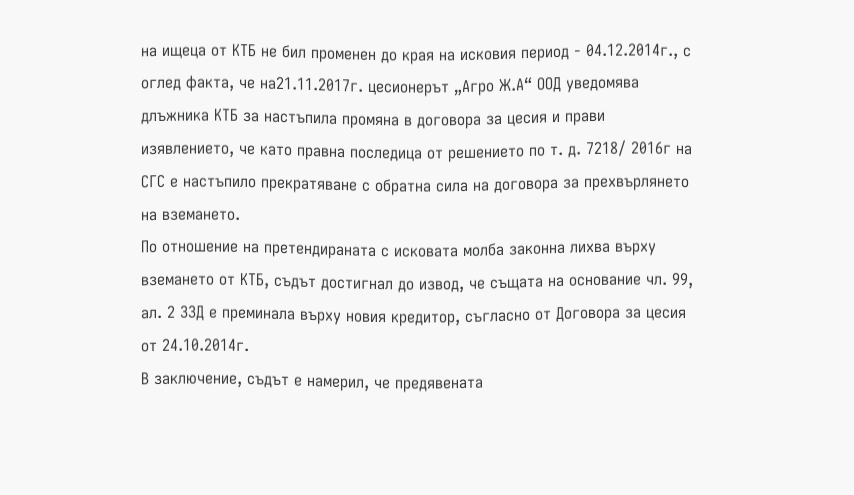на ищеца от КТБ не бил променен до края на исковия период - 04.12.2014г., с оглед факта, че на21.11.2017г. цесионерът „Агро Ж.А“ ООД уведомява длъжника КТБ за настъпила промяна в договора за цесия и прави изявлението, че като правна последица от решението по т. д. 7218/ 2016г на СГС е настъпило прекратяване с обратна сила на договора за прехвърлянето на вземането.
По отношение на претендираната с исковата молба законна лихва върху вземането от КТБ, съдът достигнал до извод, че същата на основание чл. 99, ал. 2 ЗЗД е преминала върху новия кредитор, съгласно от Договора за цесия от 24.10.2014г.
В заключение, съдът е намерил, че предявената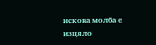искова молба е изцяло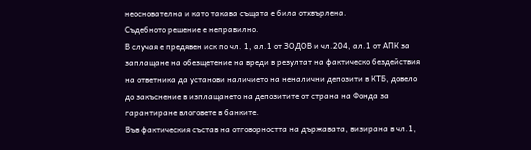неоснователна и като такава същата е била отхвърлена.
Съдебното решение е неправилно.
В случая е предявен иск по чл. 1, ал.1 от ЗОДОВ и чл.204, ал.1 от АПК за заплащане на обезщетение на вреди в резултат на фактическо бездействия на ответника да установи наличието на неналични депозити в КТБ, довело до закъснение в изплащането на депозитите от страна на Фонда за гарантиране влоговете в банките.
Във фактическия състав на отговорността на държавата, визирана в чл.1,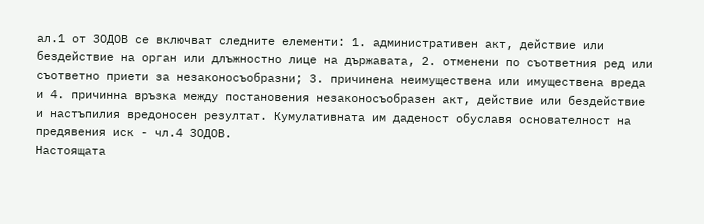ал.1 от ЗОДОВ се включват следните елементи: 1. административен акт, действие или бездействие на орган или длъжностно лице на държавата, 2. отменени по съответния ред или съответно приети за незаконосъобразни; 3. причинена неимуществена или имуществена вреда и 4. причинна връзка между постановения незаконосъобразен акт, действие или бездействие и настъпилия вредоносен резултат. Кумулативната им даденост обуславя основателност на предявения иск - чл.4 ЗОДОВ.
Настоящата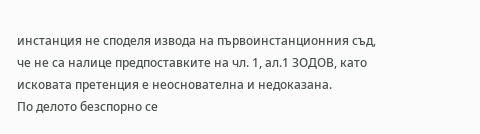инстанция не споделя извода на първоинстанционния съд, че не са налице предпоставките на чл. 1, ал.1 ЗОДОВ, като исковата претенция е неоснователна и недоказана.
По делото безспорно се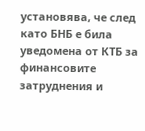установява, че след като БНБ е била уведомена от КТБ за финансовите затруднения и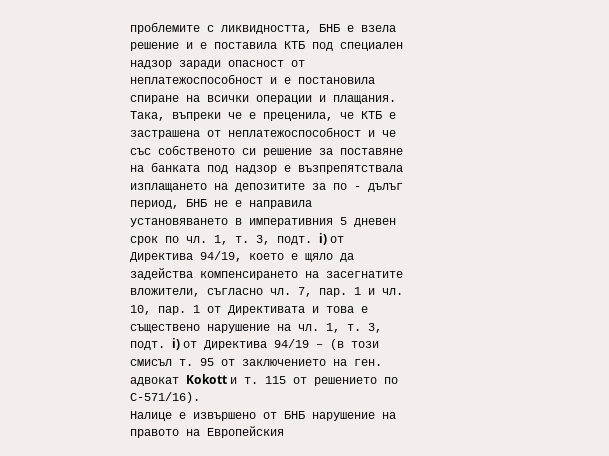проблемите с ликвидността, БНБ е взела решение и е поставила КТБ под специален надзор заради опасност от неплатежоспособност и е постановила спиране на всички операции и плащания. Така, въпреки че е преценила, че КТБ е застрашена от неплатежоспособност и че със собственото си решение за поставяне на банката под надзор е възпрепятствала изплащането на депозитите за по - дълъг период, БНБ не е направила установяването в императивния 5 дневен срок по чл. 1, т. 3, подт. i) от Директива 94/19, което е щяло да задейства компенсирането на засегнатите вложители, съгласно чл. 7, пар. 1 и чл. 10, пар. 1 от Директивата и това е съществено нарушение на чл. 1, т. 3, подт. i) от Директива 94/19 – (в този смисъл т. 95 от заключението на ген. адвокат Kokott и т. 115 от решението по С-571/16).
Налице е извършено от БНБ нарушение на правото на Европейския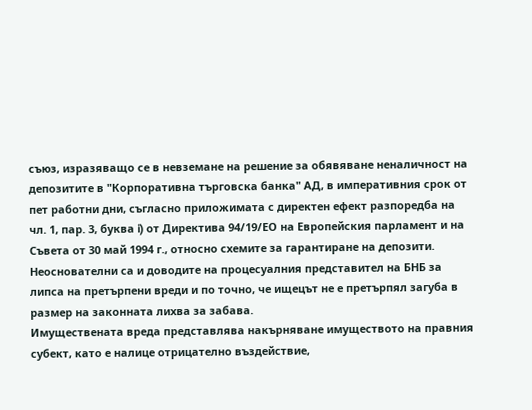съюз, изразяващо се в невземане на решение за обявяване неналичност на депозитите в "Корпоративна търговска банка" АД, в императивния срок от пет работни дни, съгласно приложимата с директен ефект разпоредба на чл. 1, пар. 3, буква i) от Директива 94/19/ЕО на Европейския парламент и на Съвета от 30 май 1994 г., относно схемите за гарантиране на депозити.
Неоснователни са и доводите на процесуалния представител на БНБ за липса на претърпени вреди и по точно, че ищецът не е претърпял загуба в размер на законната лихва за забава.
Имуществената вреда представлява накърняване имуществото на правния субект, като е налице отрицателно въздействие,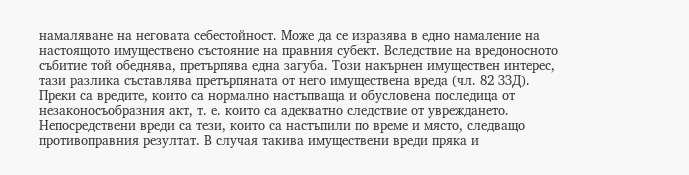намаляване на неговата себестойност. Може да се изразява в едно намаление на настоящото имуществено състояние на правния субект. Вследствие на вредоносното събитие той обеднява, претърпява една загуба. Този накърнен имуществен интерес, тази разлика съставлява претърпяната от него имуществена вреда (чл. 82 ЗЗД).
Преки са вредите, които са нормално настъпваща и обусловена последица от незаконосъобразния акт, т. е. които са адекватно следствие от увреждането. Непосредствени вреди са тези, които са настъпили по време и място, следващо противоправния резултат. В случая такива имуществени вреди пряка и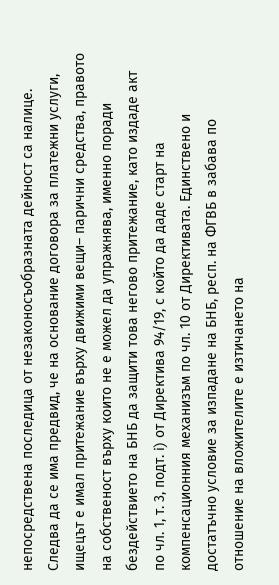непосредствена последица от незаконосъобразната дейност са налице.
Следва да се има предвид, че на основание договора за платежни услуги, ищецът е имал притежание върху движими вещи– парични средства, правото на собственост върху които не е можел да упражнява, именно поради бездействието на БНБ да защити това негово притежание, като издаде акт по чл. 1, т. 3, подт. i) от Директива 94/19, с който да даде старт на компенсационния механизъм по чл. 10 от Директивата. Единствено и достатъчно условие за изпадане на БНБ, респ. на ФГВБ в забава по отношение на вложителите е изтичането на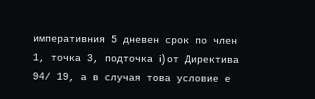императивния 5 дневен срок по член 1, точка 3, подточка i) от Директива 94/ 19, а в случая това условие е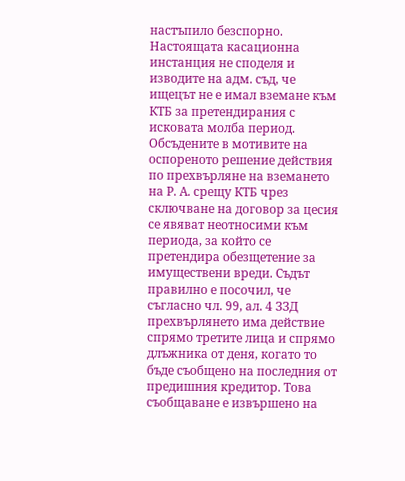настъпило безспорно.
Настоящата касационна инстанция не споделя и изводите на адм. съд, че ищецът не е имал вземане към КТБ за претендирания с исковата молба период.
Обсъдените в мотивите на оспореното решение действия по прехвърляне на вземането на Р. А. срещу КТБ чрез сключване на договор за цесия се явяват неотносими към периода, за който се претендира обезщетение за имуществени вреди. Съдът правилно е посочил, че съгласно чл. 99, ал. 4 ЗЗД прехвърлянето има действие спрямо третите лица и спрямо длъжника от деня, когато то бъде съобщено на последния от предишния кредитор. Това съобщаване е извършено на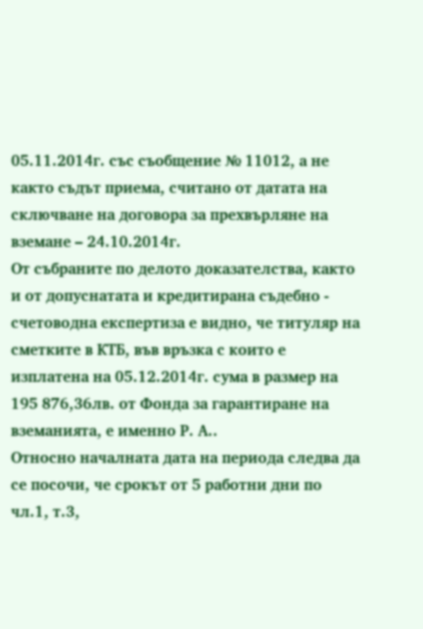05.11.2014г. със съобщение № 11012, а не както съдът приема, считано от датата на сключване на договора за прехвърляне на вземане – 24.10.2014г.
От събраните по делото доказателства, както и от допуснатата и кредитирана съдебно - счетоводна експертиза е видно, че титуляр на сметките в КТБ, във връзка с които е изплатена на 05.12.2014г. сума в размер на 195 876,36лв. от Фонда за гарантиране на вземанията, е именно Р. А..
Относно началната дата на периода следва да се посочи, че срокът от 5 работни дни по чл.1, т.3,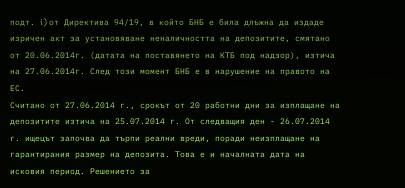подт. i) от Директива 94/19, в който БНБ е била длъжна да издаде изричен акт за установяване неналичността на депозитите, смятано от 20.06.2014г. (датата на поставянето на КТБ под надзор), изтича на 27.06.2014г. След този момент БНБ е в нарушение на правото на ЕС.
Считано от 27.06.2014 г., срокът от 20 работни дни за изплащане на депозитите изтича на 25.07.2014 г. От следващия ден - 26.07.2014 г. ищецът започва да търпи реални вреди, поради неизплащане на гарантирания размер на депозита. Това е и началната дата на исковия период. Решението за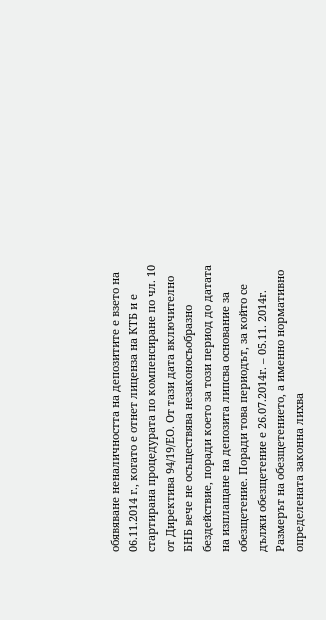обявяване неналичността на депозитите е взето на 06.11.2014 г., когато е отнет лиценза на КТБ и е стартирана процедурата по компенсиране по чл. 10 от Директива 94/19/ЕО. От тази дата включително БНБ вече не осъществява незаконосъобразно бездействие, поради което за този период до датата на изплащане на депозита липсва основание за обезщетение. Поради това периодът, за който се дължи обезщетение е 26.07.2014г. – 05.11. 2014г.
Размерът на обезщетението, а именно нормативно определената законна лихва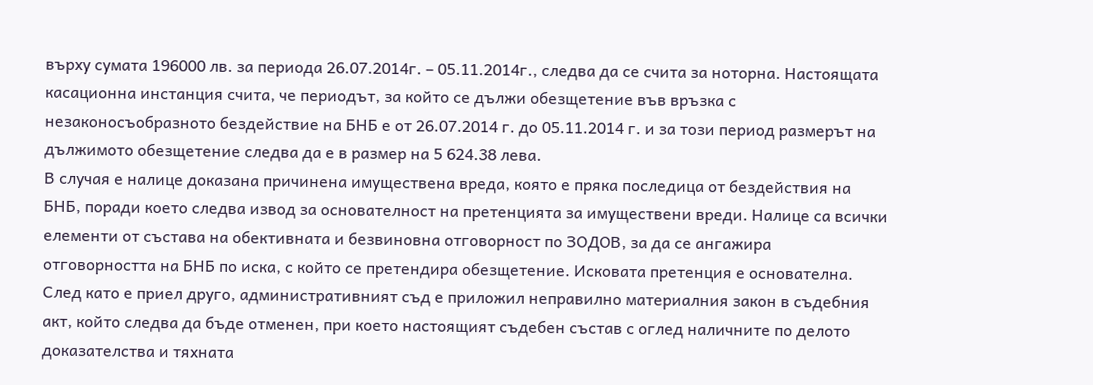върху сумата 196000 лв. за периода 26.07.2014г. – 05.11.2014г., следва да се счита за ноторна. Настоящата касационна инстанция счита, че периодът, за който се дължи обезщетение във връзка с незаконосъобразното бездействие на БНБ е от 26.07.2014 г. до 05.11.2014 г. и за този период размерът на дължимото обезщетение следва да е в размер на 5 624.38 лева.
В случая е налице доказана причинена имуществена вреда, която е пряка последица от бездействия на БНБ, поради което следва извод за основателност на претенцията за имуществени вреди. Налице са всички елементи от състава на обективната и безвиновна отговорност по ЗОДОВ, за да се ангажира отговорността на БНБ по иска, с който се претендира обезщетение. Исковата претенция е основателна.
След като е приел друго, административният съд е приложил неправилно материалния закон в съдебния акт, който следва да бъде отменен, при което настоящият съдебен състав с оглед наличните по делото доказателства и тяхната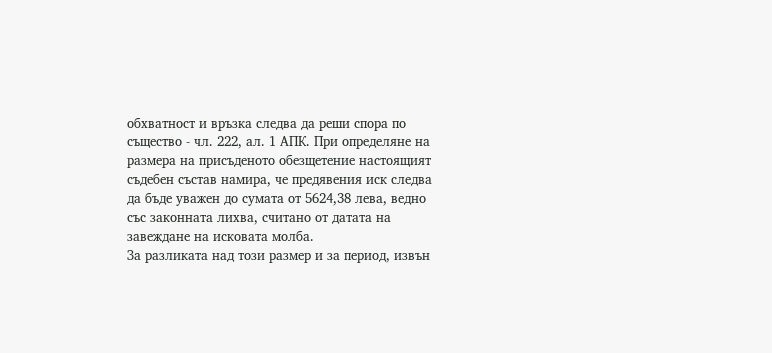обхватност и връзка следва да реши спора по същество - чл. 222, ал. 1 АПК. При определяне на размера на присъденото обезщетение настоящият съдебен състав намира, че предявения иск следва да бъде уважен до сумата от 5624,38 лева, ведно със законната лихва, считано от датата на завеждане на исковата молба.
За разликата над този размер и за период, извън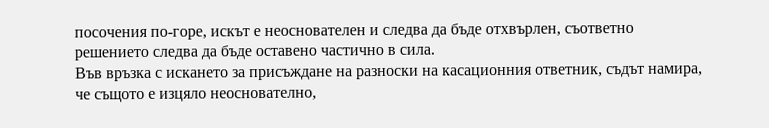посочения по-горе, искът е неоснователен и следва да бъде отхвърлен, съответно решението следва да бъде оставено частично в сила.
Във връзка с искането за присъждане на разноски на касационния ответник, съдът намира, че същото е изцяло неоснователно,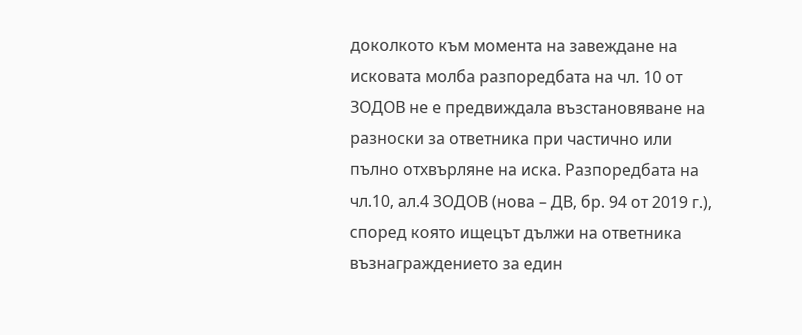доколкото към момента на завеждане на исковата молба разпоредбата на чл. 10 от ЗОДОВ не е предвиждала възстановяване на разноски за ответника при частично или пълно отхвърляне на иска. Разпоредбата на чл.10, ал.4 ЗОДОВ (нова – ДВ, бр. 94 от 2019 г.), според която ищецът дължи на ответника възнаграждението за един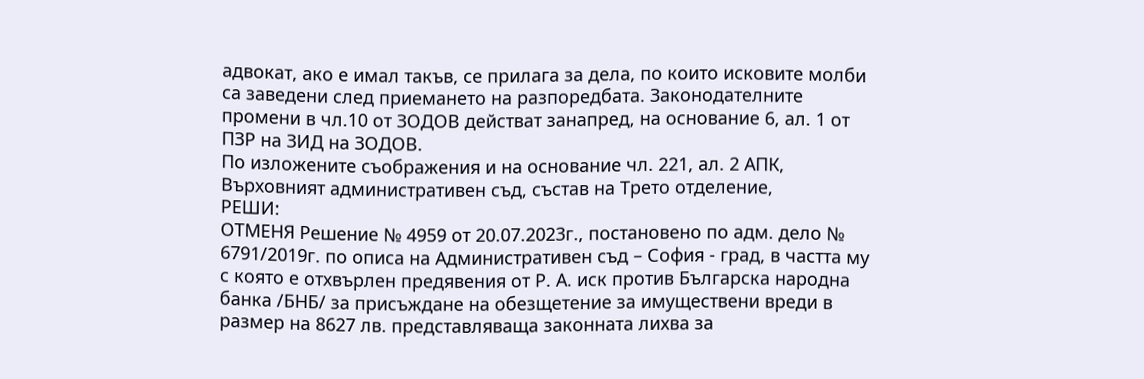адвокат, ако е имал такъв, се прилага за дела, по които исковите молби са заведени след приемането на разпоредбата. Законодателните промени в чл.10 от ЗОДОВ действат занапред, на основание 6, ал. 1 от ПЗР на ЗИД на ЗОДОВ.
По изложените съображения и на основание чл. 221, ал. 2 АПК, Върховният административен съд, състав на Трето отделение,
РЕШИ:
ОТМЕНЯ Решение № 4959 от 20.07.2023г., постановено по адм. дело № 6791/2019г. по описа на Административен съд – София - град, в частта му с която е отхвърлен предявения от Р. А. иск против Българска народна банка /БНБ/ за присъждане на обезщетение за имуществени вреди в размер на 8627 лв. представляваща законната лихва за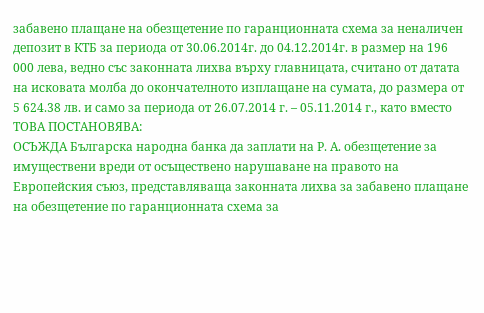забавено плащане на обезщетение по гаранционната схема за неналичен депозит в КТБ за периода от 30.06.2014г. до 04.12.2014г. в размер на 196 000 лева, ведно със законната лихва върху главницата, считано от датата на исковата молба до окончателното изплащане на сумата, до размера от 5 624.38 лв. и само за периода от 26.07.2014 г. – 05.11.2014 г., като вместо ТОВА ПОСТАНОВЯВА:
ОСЪЖДА Българска народна банка да заплати на Р. А. обезщетение за имуществени вреди от осъществено нарушаване на правото на Европейския съюз, представляваща законната лихва за забавено плащане на обезщетение по гаранционната схема за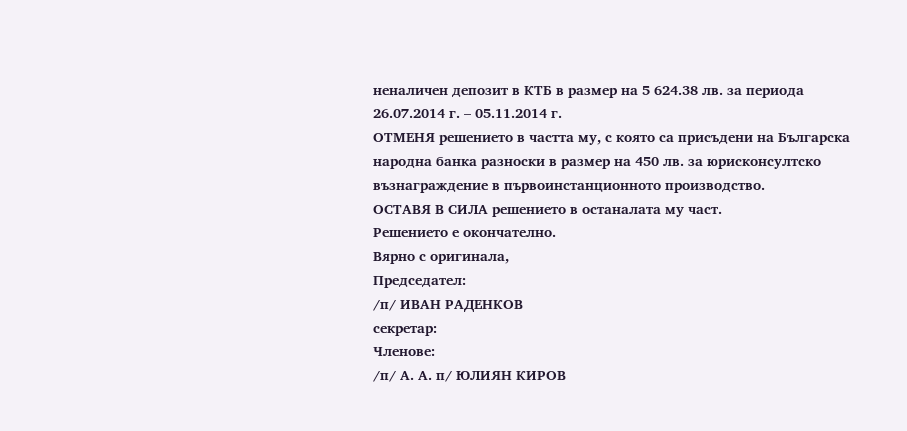неналичен депозит в КТБ в размер на 5 624.38 лв. за периода 26.07.2014 г. – 05.11.2014 г.
ОТМЕНЯ решението в частта му, с която са присъдени на Българска народна банка разноски в размер на 450 лв. за юрисконсултско възнаграждение в първоинстанционното производство.
ОСТАВЯ В СИЛА решението в останалата му част.
Решението е окончателно.
Вярно с оригинала,
Председател:
/п/ ИВАН РАДЕНКОВ
секретар:
Членове:
/п/ А. А. п/ ЮЛИЯН КИРОВ